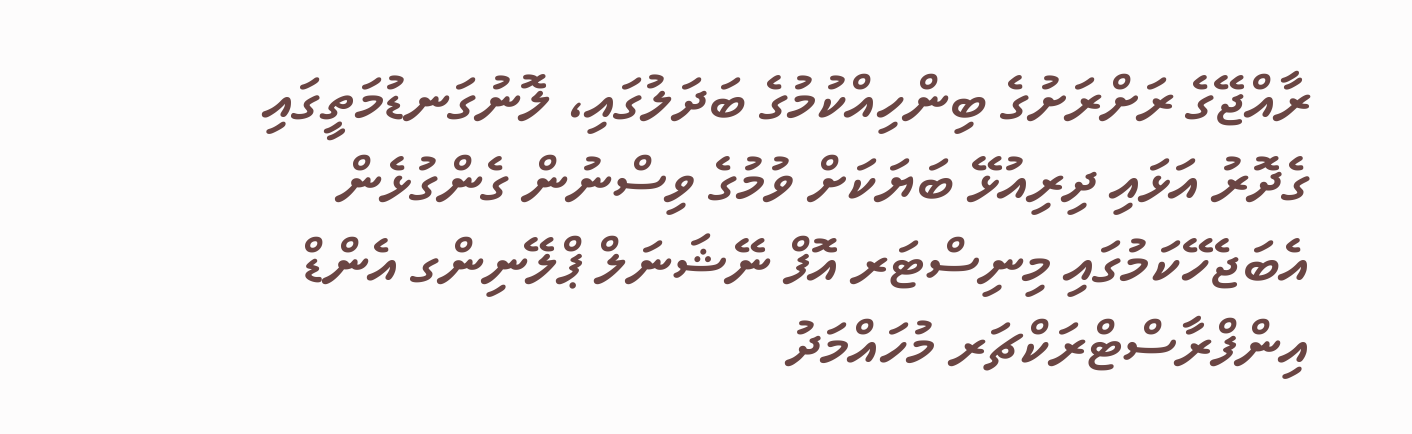ރާއްޖޭގެ ރަށްރަށުގެ ބިންހިއްކުމުގެ ބަދަލުގައި، ލޮނުގަނޑުމަތީގައި ގެދޮރު އަޅައި ދިރިއުޅޭ ބަޔަކަށް ވުމުގެ ވިސްނުން ގެންގުޅެން އެބަޖެހޭކަމުގައި މިނިސްޓަރ އޮފް ނޭޝަނަލް ޕްލޭނިންގ އެންޑް އިންފްރާސްޓްރަކްޗަރ މުހައްމަދު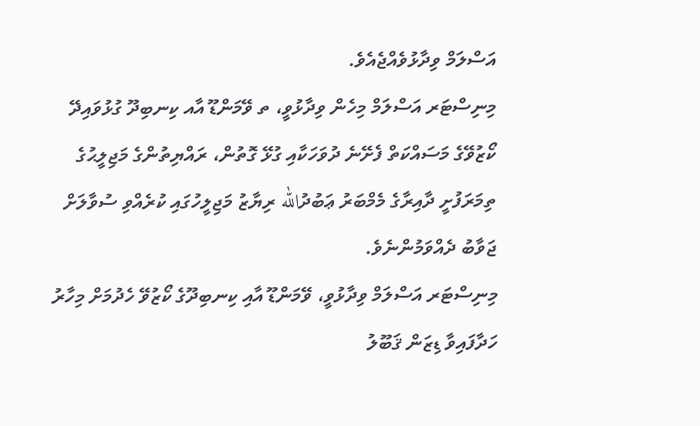އަސްލަމް ވިދާޅުވެއްޖެއެވެ.
މިނިސްޓަރ އަސްލަމް މިހެން ވިދާޅުވީ، ތ ވޭމަންޑޫ އާއ ކިނބިދޫ ގުޅުވައިދޭ ކޯޒުވޭގެ މަސައްކަތް ފެށޭނެ ދުވަހަކާއި ގުޅޭ ގޮތުން، ރައްޔިތުންގެ މަޖިލީޙުގެ ތިމަރަފުށީ ދާއިރާގެ މެމްބަރު ޢަބުދުالله ރިޔާޒު މަޖިލީހުގައި ކުރެއްވި ސުވާލަށް ޖަވާބު ދެއްވަމުންނެވެ.
މިނިސްޓަރ އަސްލަމް ވިދާޅުވީ، ވޭމަންޑޫ އާއި ކިނބިދޫގެ ކޯޒުވޭ ހެދުމަށް މިހާރު ހަދާފައިވާ ޑިޒަން ޤަބޫލު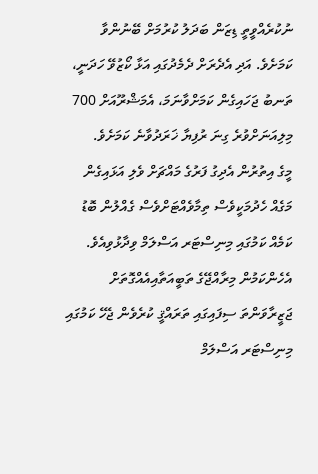ނުކުރެއްވީތީ ޑިޒަން ބަދަލު ކުރުމަށް ބޭނުންވާ ކަމަށެވެ. އަދި އެދެރަށް ދެމެދުގައި އަޅާ ކޯޒުވޭ ހަދަނީ، ތަނބު ޖަހައިގެން ކަމަށްވާނަމަ، އެމަޝްރޫއަށް 700 މިލިއަނަށްވުރެ ގިނަ ރުފިޔާ ޚަރަދުވާނެ ކަމަށެވެ.
މީގެ އިތުރުން އެދިގު ފަރުގެ މައްޗަށް ވެލި އަޅައިގެން މަގެއް ހެދުމަކީވެސް ތިމާވެއްޓަށްވެސް ގެއްލުން ބޮޑު ކަމެއް ކަމުގައި މިނިސްޓަރ އަސްލަމް ވިދާޅުވިއެވެ. އެހެންކަމުން މިރާއްޖޭގެ ތަބީއަތާއިއެއްގޮތަށް ޖަޒީރާވަންތަ ސިފައިގައި ތަރައްޤީ ކުރެވެން ޖެހޭ ކަމުގައި މިނިސްޓަރ އަސްލަމް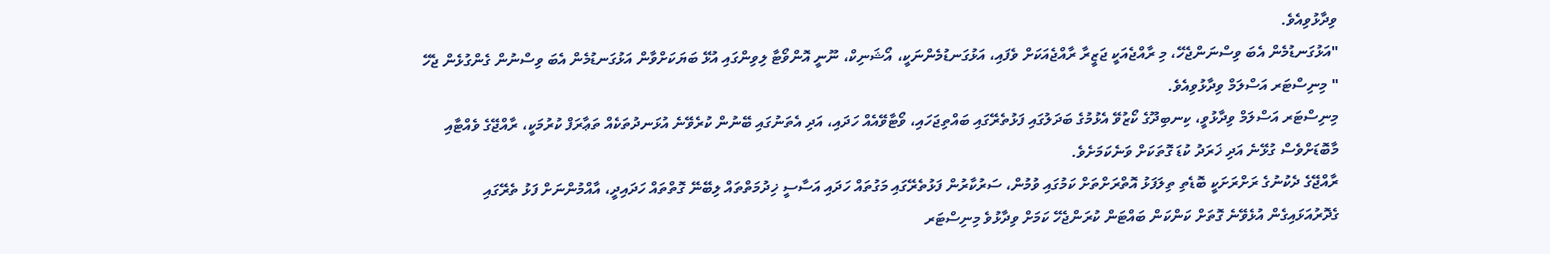ވިދާޅުވިއެވެ.
"އަޅުގަނޑުމެން އެބަ ވިސްނަންޖެހޭ، މި ރާއްޖެއަކީ ޖަޒީރާ ރާއްޖެއަކަށް ވެފައި، އަޅުގަނޑުމެންނަކީ، އޯޝަނިކް، ނޫނީ އޮންވޯޓާ ލިވިންގައި އުޅޭ ބަޔަކަށްވާން އަޅުގަނޑުމެން އެބަ ވިސްނުން ގެންގުޅެން ޖެހޭ " މިނިސްޓަރ އަސްލަމް ވިދާޅުވިއެވެ.
މިނިސްޓަރ އަސްލަމް ވިދާޅުވީ، ކިނބިދޫގެ ކޯޒުވޭ އެޅުމުގެ ބަދަލުގައި ފަޅުތެރޭގައި ބައްތިޖަހައި، ވޯޓާވޭއެއް ހަދައި، އަދި އެތަނުގައި ބޭނުން ކުރެވޭނެ އުޅަނދުތަކެއް ތަޢާރަފް ކުރުމަކީ، ރާއްޖޭގެ ވެއްޓާއި މާބޮޑަށްވެސް ގުޅޭނެ އަދި ޚަރަދު ކުޑަ ގޮތަކަށް ވަނެކަމަށެވެ.
ރާއްޖޭގެ ދެކުނުގެ ރަށްރަށަކީ ބޮޑެތި ތިލަފަޅު އޮތްރަށްތަށް ކަމުގައި ވުމުން، ސަރުކާރުން ފަޅުތެރޭގައި މަގުތައް ހަދައި އަސާސީ ޚިދުމަތްތައް ލިބޭނޭ ގޮތްތައް ހަދައިދީ، އާއްމުންނަށް ފަޅު ތެރޭގައި ގެދޮރުއަޅައިގެން އުޅެވޭނެ ގޮތަށް ކަންކަން ބައްޓަން ކުރަންޖެހޭ ކަމަށް ވިދާޅުވެ މިނިސްޓަރ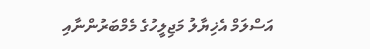އަސްލަމް އެޚިޔާލު މަޖިލީހުގެ މެމްބަރުންނާއި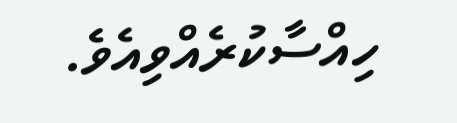ހިއްސާކުރެއްވިއެވެ.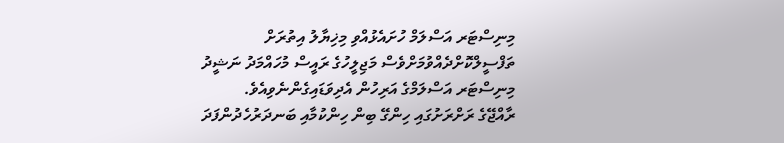މިނިސްޓަރ އަސްލަމް ހުށައެޅުއްވި މިޚިޔާލު އިތުރަށް ތަފްސީލްކޮށްދެއްވުމަށްވެސް މަޖިލީހުގެ ރައީސް މުހައްމަދު ނަޝީދު މިނިސްޓަރ އަސްލަމްގެ އަރިހުން އެދިވަޑައިގެންނެވިއެވެ.
ރާއްޖޭގެ ރަށްރަށުގައި ހިންގޭ ބިން ހިންކުމާއި ބަނދަރުހެދުންފަދަ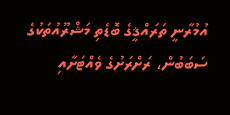އުމުރާނީ ތަރައްޤީގެ ބޮޑެތި މަޝްރޫއުތަކުގެ ސަބަބުން، ރަށްރަށުގެ ވެއްޓަށާއި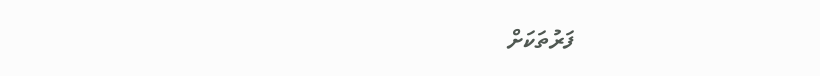ފަރުތަކަށް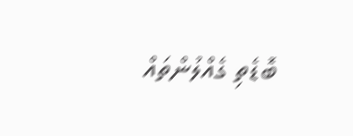ބޮޑެތި ގެއްލުންތައް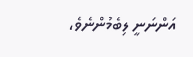އަންނަނީ ލިބެމުންނެވެ،